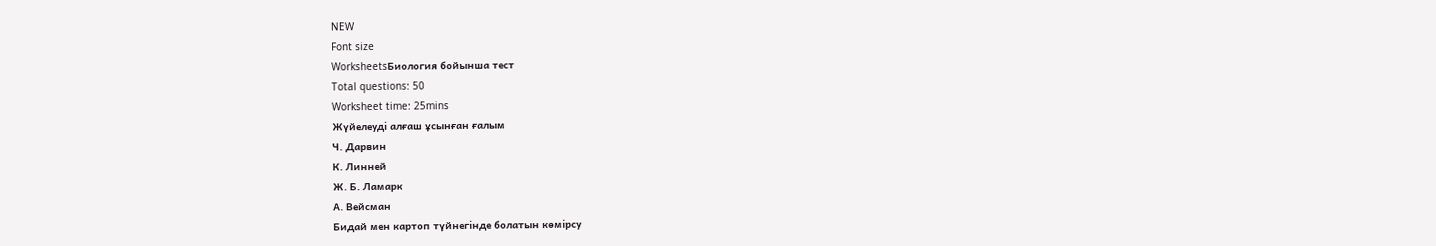NEW
Font size
WorksheetsБиология бойынша тест
Total questions: 50
Worksheet time: 25mins
Жүйелеуді алғаш ұсынған ғалым
Ч. Дарвин
К. Линней
Ж. Б. Ламарк
А. Вейсман
Бидай мен картоп түйнегінде болатын көмірсу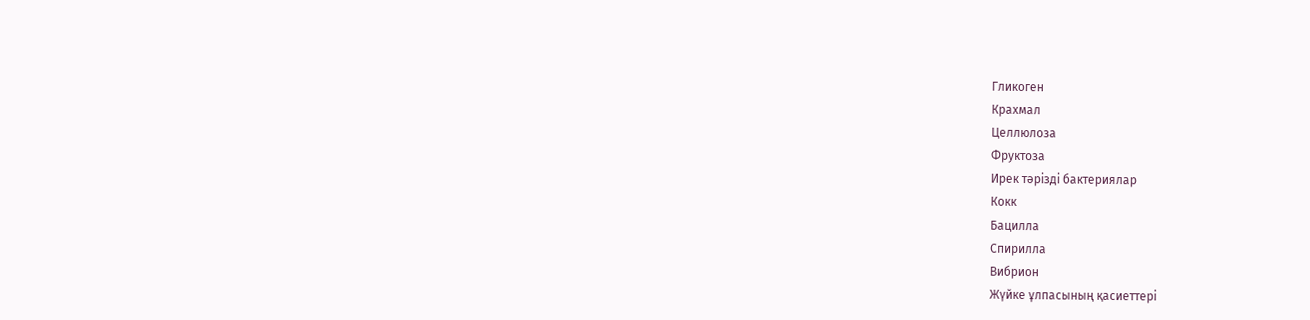Гликоген
Крахмал
Целлюлоза
Фруктоза
Ирек тәрізді бактериялар
Кокк
Бацилла
Спирилла
Вибрион
Жүйке ұлпасының қасиеттері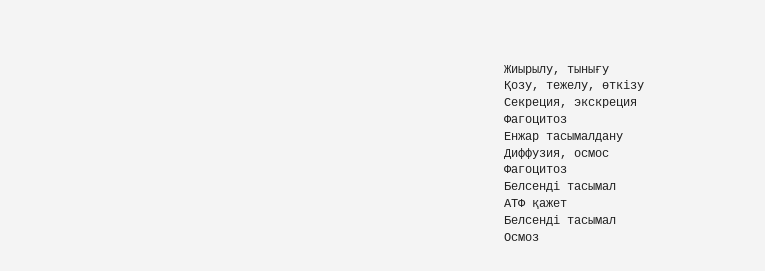Жиырылу, тынығу
Қозу, тежелу, өткізу
Секреция, экскреция
Фагоцитоз
Енжар тасымалдану
Диффузия, осмос
Фагоцитоз
Белсенді тасымал
АТФ қажет
Белсенді тасымал
Осмоз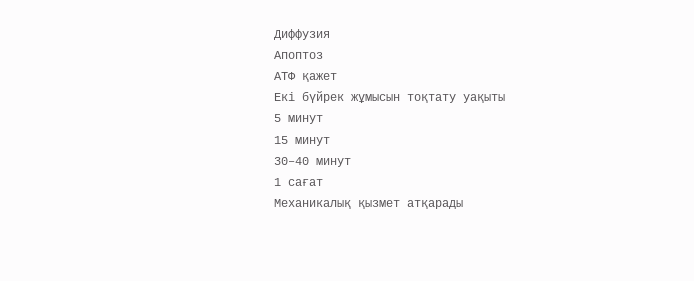Диффузия
Апоптоз
АТФ қажет
Екі бүйрек жұмысын тоқтату уақыты
5 минут
15 минут
30–40 минут
1 сағат
Механикалық қызмет атқарады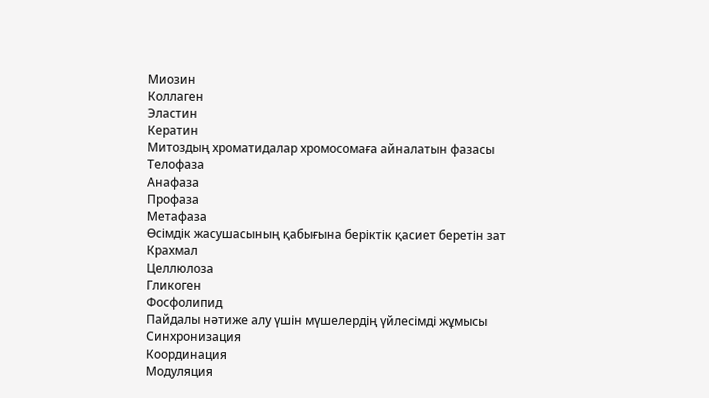Миозин
Коллаген
Эластин
Кератин
Митоздың хроматидалар хромосомаға айналатын фазасы
Телофаза
Анафаза
Профаза
Метафаза
Өсімдік жасушасының қабығына беріктік қасиет беретін зат
Крахмал
Целлюлоза
Гликоген
Фосфолипид
Пайдалы нәтиже алу үшін мүшелердің үйлесімді жұмысы
Синхронизация
Координация
Модуляция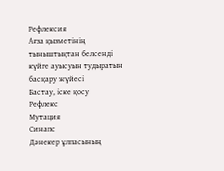Рефлексия
Ағза қызметінің тыныштықтан белсенді күйге ауысуын тудыратын басқару жүйесі
Бастау, іске қосу
Рефлекс
Мутация
Синапс
Дәнекер ұлпасының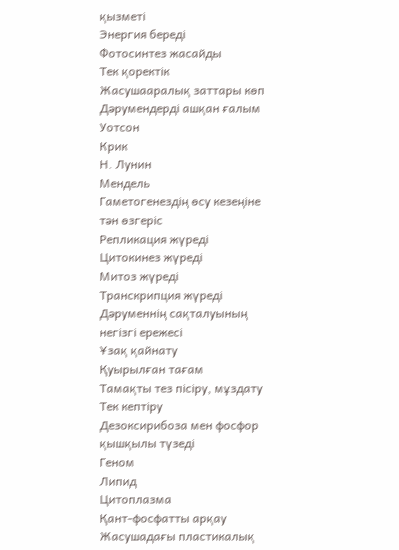қызметі
Энергия береді
Фотосинтез жасайды
Тек қоректік
Жасушааралық заттары көп
Дәрумендерді ашқан ғалым
Уотсон
Крик
Н. Лунин
Мендель
Гаметогенездің өсу кезеңіне тән өзгеріс
Репликация жүреді
Цитокинез жүреді
Митоз жүреді
Транскрипция жүреді
Дәруменнің сақталуының негізгі ережесі
Ұзақ қайнату
Қуырылған тағам
Тамақты тез пісіру, мұздату
Тек кептіру
Дезоксирибоза мен фосфор қышқылы түзеді
Геном
Липид
Цитоплазма
Қант-фосфатты арқау
Жасушадағы пластикалық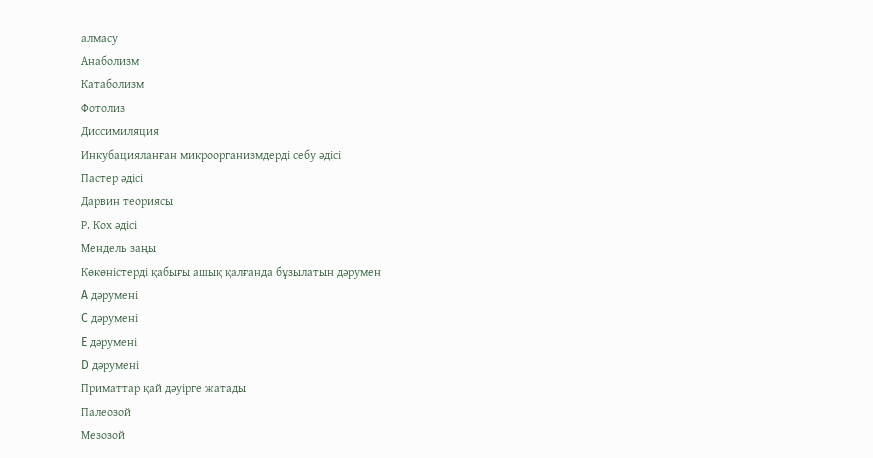алмасу
Анаболизм
Катаболизм
Фотолиз
Диссимиляция
Инкубацияланған микроорганизмдерді себу әдісі
Пастер әдісі
Дарвин теориясы
Р. Кох әдісі
Мендель заңы
Көкөністерді қабығы ашық қалғанда бұзылатын дәрумен
A дәрумені
C дәрумені
E дәрумені
D дәрумені
Приматтар қай дәуірге жатады
Палеозой
Мезозой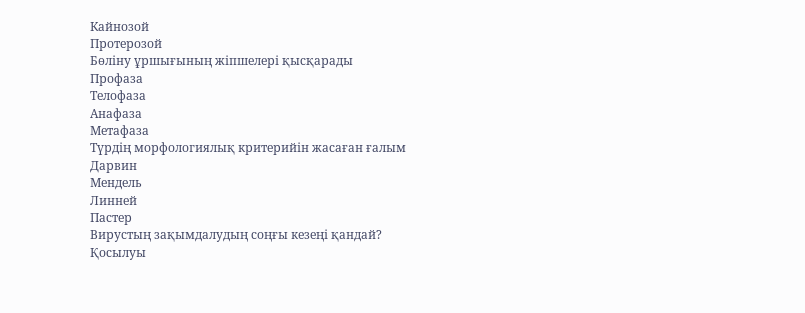Кайнозой
Протерозой
Бөліну ұршығының жіпшелері қысқарады
Профаза
Телофаза
Анафаза
Метафаза
Түрдің морфологиялық критерийін жасаған ғалым
Дарвин
Мендель
Линней
Пастер
Вирустың зақымдалудың соңғы кезеңі қандай?
Қосылуы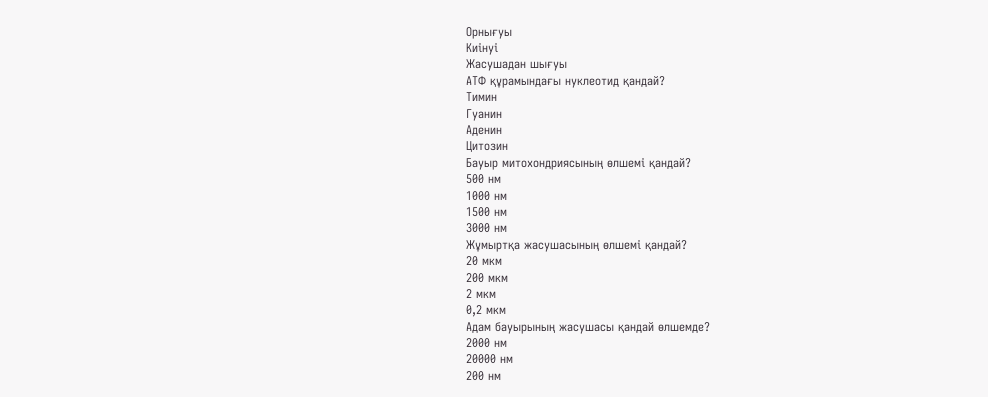Орнығуы
Киінуі
Жасушадан шығуы
АТФ құрамындағы нуклеотид қандай?
Тимин
Гуанин
Аденин
Цитозин
Бауыр митохондриясының өлшемі қандай?
500 нм
1000 нм
1500 нм
3000 нм
Жұмыртқа жасушасының өлшемі қандай?
20 мкм
200 мкм
2 мкм
0,2 мкм
Адам бауырының жасушасы қандай өлшемде?
2000 нм
20000 нм
200 нм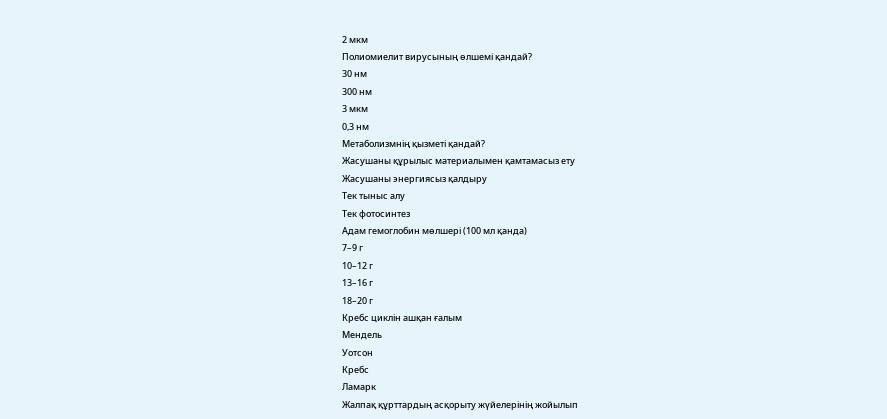2 мкм
Полиомиелит вирусының өлшемі қандай?
30 нм
300 нм
3 мкм
0,3 нм
Метаболизмнің қызметі қандай?
Жасушаны құрылыс материалымен қамтамасыз ету
Жасушаны энергиясыз қалдыру
Тек тыныс алу
Тек фотосинтез
Адам гемоглобин мөлшері (100 мл қанда)
7–9 г
10–12 г
13–16 г
18–20 г
Кребс циклін ашқан ғалым
Мендель
Уотсон
Кребс
Ламарк
Жалпақ құрттардың асқорыту жүйелерінің жойылып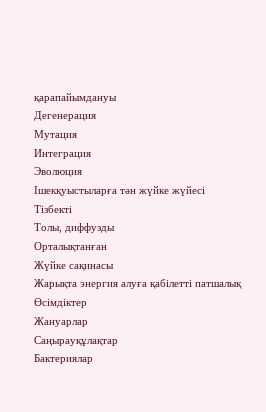қарапайымдануы
Дегенерация
Мутация
Интеграция
Эволюция
Ішекқуыстыларға тән жүйке жүйесі
Тізбекті
Толы, диффузды
Орталықтанған
Жүйке сақинасы
Жарықта энергия алуға қабілетті патшалық
Өсімдіктер
Жануарлар
Саңырауқұлақтар
Бактериялар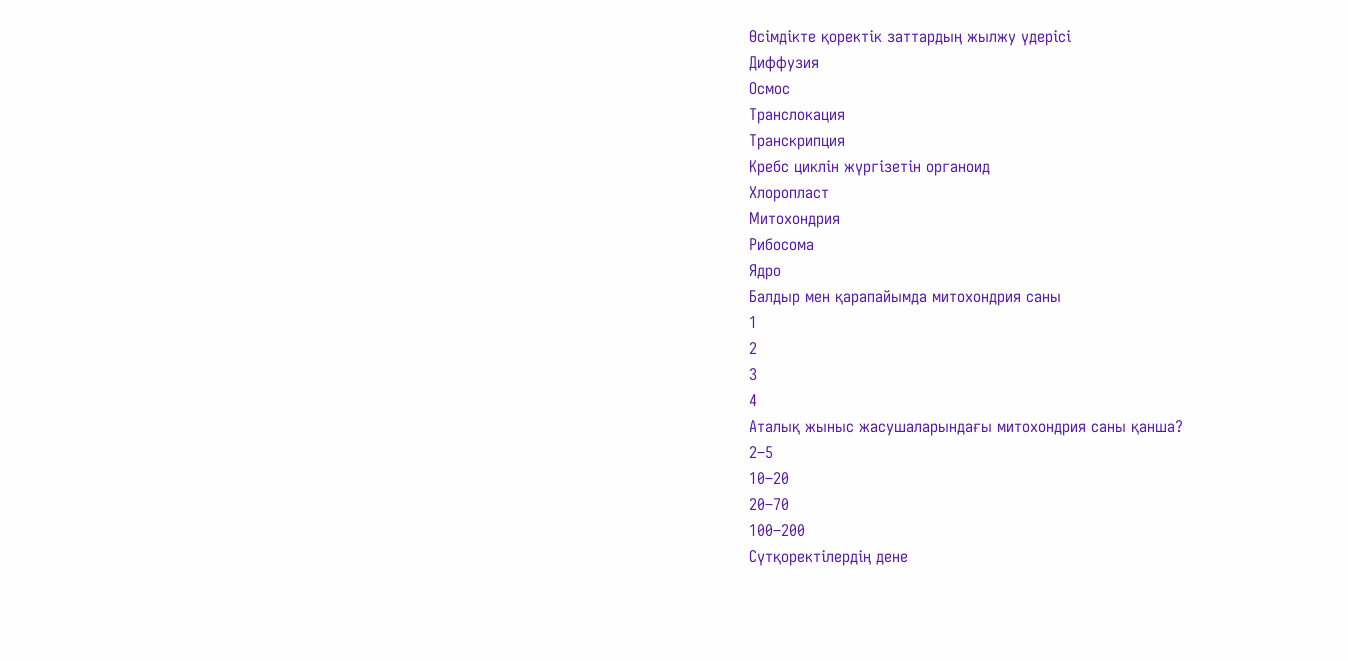Өсімдікте қоректік заттардың жылжу үдерісі
Диффузия
Осмос
Транслокация
Транскрипция
Кребс циклін жүргізетін органоид
Хлоропласт
Митохондрия
Рибосома
Ядро
Балдыр мен қарапайымда митохондрия саны
1
2
3
4
Аталық жыныс жасушаларындағы митохондрия саны қанша?
2–5
10–20
20–70
100–200
Сүтқоректілердің дене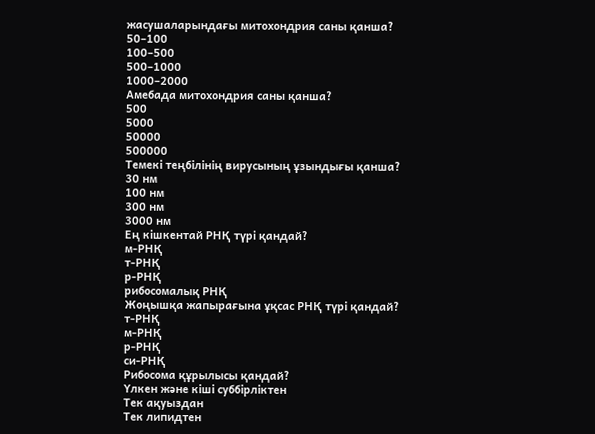жасушаларындағы митохондрия саны қанша?
50–100
100–500
500–1000
1000–2000
Амебада митохондрия саны қанша?
500
5000
50000
500000
Темекі теңбілінің вирусының ұзындығы қанша?
30 нм
100 нм
300 нм
3000 нм
Ең кішкентай РНҚ түрі қандай?
м-РНҚ
т-РНҚ
р-РНҚ
рибосомалық РНҚ
Жоңышқа жапырағына ұқсас РНҚ түрі қандай?
т-РНҚ
м-РНҚ
р-РНҚ
си-РНҚ
Рибосома құрылысы қандай?
Үлкен және кіші суббірліктен
Тек ақуыздан
Тек липидтен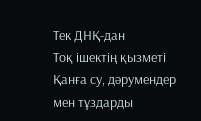Тек ДНҚ-дан
Тоқ ішектің қызметі
Қанға су, дәрумендер мен тұздарды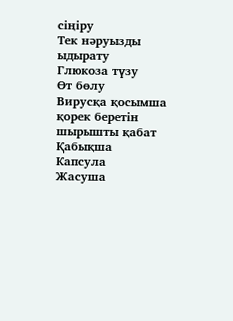сіңіру
Тек нәруызды ыдырату
Глюкоза түзу
Өт бөлу
Вирусқа қосымша қорек беретін шырышты қабат
Қабықша
Капсула
Жасуша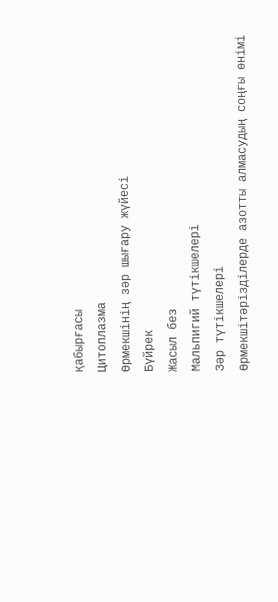қабырғасы
Цитоплазма
Өрмекшінің зәр шығару жүйесі
Бүйрек
Жасыл без
Мальпигий түтікшелері
Зәр түтікшелері
Өрмекшітәрізділерде азотты алмасудың соңғы өнімі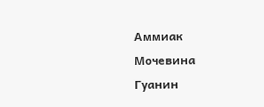Аммиак
Мочевина
Гуанин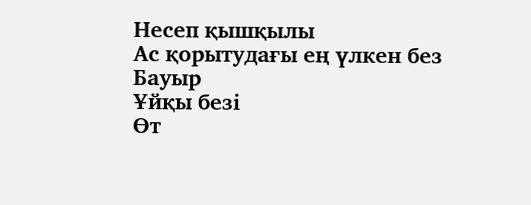Несеп қышқылы
Ас қорытудағы ең үлкен без
Бауыр
Ұйқы безі
Өт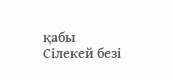қабы
Сілекей безі